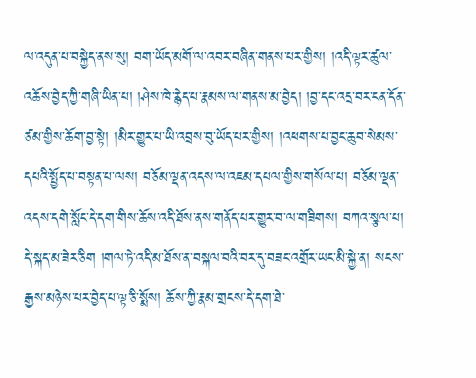ལ་འདུན་པ་བསྐྱེད་ནས་སུ། བག་ཡོད་མགོ་ལ་འབར་བཞིན་གནས་པར་གྱིས། །འདི་ལྟར་ཚུལ་འཆོས་བྱེད་ཀྱི་གཞི་ཡིན་པ། །ཤེས་ཁེ་རྙེད་པ་རྣམས་ལ་གནས་མ་བྱེད། །བྱ་དང་འདྲ་བར་ངན་དོན་ཙམ་གྱིས་ཆོག་བྱ་སྟེ། །མིར་གྱུར་པ་ཡི་འབྲས་བུ་ཡོད་པར་གྱིས། །འཕགས་པ་བྱང་ཆུབ་སེམས་དཔའི་སྤྱོད་པ་བསྟན་པ་ལས། བཅོམ་ལྡན་འདས་ལ་འཇམ་དཔལ་གྱིས་གསོལ་པ། བཅོམ་ལྡན་འདས་དགེ་སློང་དེ་དག་གིས་ཆོས་འདི་ཐོས་ནས་གནོད་པར་གྱུར་བ་ལ་གཟིགས། བཀའ་སྩལ་པ། དེ་སྐད་མ་ཟེར་ཅིག །གལ་ཏེ་འདི་མ་ཐོས་ན་བསྐལ་བའི་བར་དུ་བཟང་འགྲོར་ཡང་མི་སྐྱེ་ན། སངས་རྒྱས་མཉེས་པར་བྱེད་པ་ལྟ་ཅི་སྨོས། ཆོས་ཀྱི་རྣམ་གྲངས་དེ་དག་ཐེ་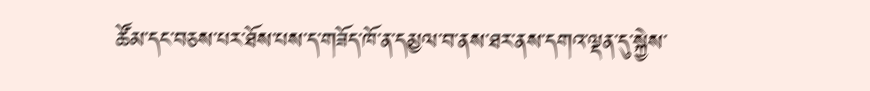ཚོམ་དང་བཅས་པར་ཐོས་པས་ད་གཟོད་ཁོ་ན་དམྱལ་བ་ནས་ཐར་ནས་དགའ་ལྡན་དུ་སྐྱེས་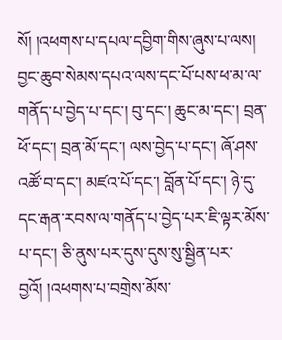སོ། །འཕགས་པ་དཔལ་དབྱིག་གིས་ཞུས་པ་ལས། བྱང་ཆུབ་སེམས་དཔའ་ལས་དང་པོ་པས་ཕ་མ་ལ་གནོད་པ་བྱེད་པ་དང་། བུ་དང་། ཆུང་མ་དང་། བྲན་ཕོ་དང་། བྲན་མོ་དང་། ལས་བྱེད་པ་དང་། ཞོ་ཤས་འཚོ་བ་དང་། མཛའ་པོ་དང་། བློན་པོ་དང་། ཉེ་དུ་དང་རྒན་རབས་ལ་གནོད་པ་བྱེད་པར་ཇི་ལྟར་མོས་པ་དང་། ཅི་ནུས་པར་དུས་དུས་སུ་སྦྱིན་པར་བྱའོ། །འཕགས་པ་བགྲེས་མོས་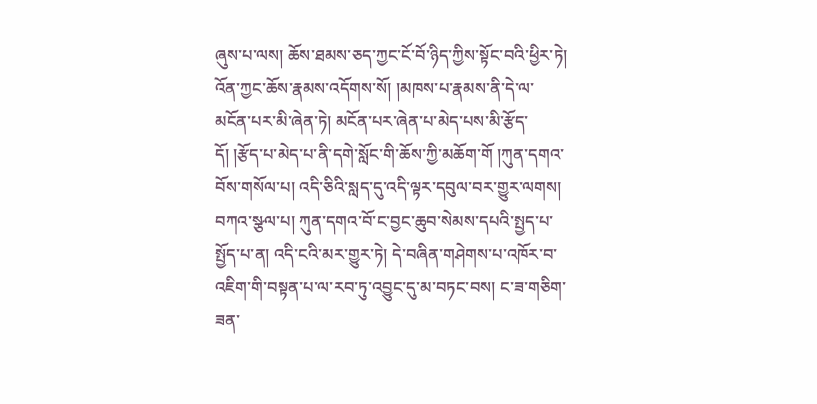ཞུས་པ་ལས། ཆོས་ཐམས་ཅད་ཀྱང་ངོ་བོ་ཉིད་ཀྱིས་སྟོང་བའི་ཕྱིར་ཏེ། འོན་ཀྱང་ཆོས་རྣམས་འདོགས་སོ། །མཁས་པ་རྣམས་ནི་དེ་ལ་མངོན་པར་མི་ཞེན་ཏེ། མངོན་པར་ཞེན་པ་མེད་པས་མི་རྩོད་དོ། །རྩོད་པ་མེད་པ་ནི་དགེ་སློང་གི་ཆོས་ཀྱི་མཆོག་གོ །ཀུན་དགའ་བོས་གསོལ་པ། འདི་ཅིའི་སླད་དུ་འདི་ལྟར་དབུལ་བར་གྱུར་ལགས། བཀའ་སྩལ་པ། ཀུན་དགའ་བོ་ང་བྱང་ཆུབ་སེམས་དཔའི་སྤྱད་པ་སྤྱོད་པ་ན། འདི་ངའི་མར་གྱུར་ཏེ། དེ་བཞིན་གཤེགས་པ་འཁོར་བ་འཇིག་གི་བསྟན་པ་ལ་རབ་ཏུ་འབྱུང་དུ་མ་བཏང་བས། ང་ཟ་གཅིག་ཟན་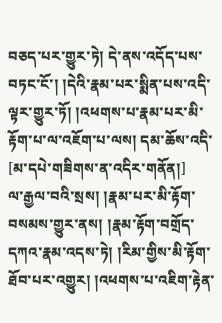བཅད་པར་གྱུར་ཏེ། དེ་ནས་འདོད་པས་བཏང་ངོ་། །དེའི་རྣམ་པར་སྨིན་པས་འདི་ལྟར་གྱུར་ཏོ། །འཕགས་པ་རྣམ་པར་མི་རྟོག་པ་ལ་འཇོག་པ་ལས། དམ་ཆོས་འདི་
[མ་དཔེ་གཟིགས་ན་འདིར་གནོན།]
ལ་རྒྱལ་བའི་སྲས། །རྣམ་པར་མི་རྟོག་བསམས་གྱུར་ནས། །རྣམ་རྟོག་བགྲོད་དཀའ་རྣམ་འདས་ཏེ། །རིམ་གྱིས་མི་རྟོག་ཐོབ་པར་འགྱུར། །འཕགས་པ་འཇིག་རྟེན་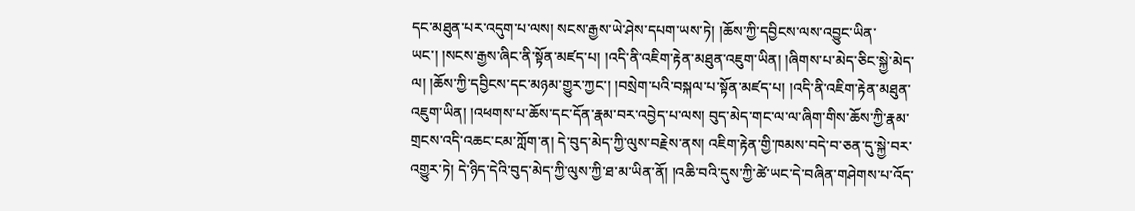དང་མཐུན་པར་འདུག་པ་ལས། སངས་རྒྱས་ཡེ་ཤེས་དཔག་ཡས་ཏེ། །ཆོས་ཀྱི་དབྱིངས་ལས་འབྱུང་ཡིན་ཡང་། །སངས་རྒྱས་ཞིང་ནི་སྟོན་མཛད་པ། །འདི་ནི་འཇིག་རྟེན་མཐུན་འཇུག་ཡིན། །ཞིགས་པ་མེད་ཅིང་སྐྱེ་མེད་ལ། །ཆོས་ཀྱི་དབྱིངས་དང་མཉམ་གྱུར་ཀྱང་། །བསྲེག་པའི་བསྐལ་པ་སྟོན་མཛད་པ། །འདི་ནི་འཇིག་རྟེན་མཐུན་འཇུག་ཡིན། །འཕགས་པ་ཆོས་དང་དོན་རྣམ་བར་འབྱེད་པ་ལས། བུད་མེད་གང་ལ་ལ་ཞིག་གིས་ཆོས་ཀྱི་རྣམ་གྲངས་འདི་འཆང་ངམ་ཀློག་ན། དེ་བུད་མེད་ཀྱི་ལུས་བརྗེས་ནས། འཇིག་རྟེན་གྱི་ཁམས་བདེ་བ་ཅན་དུ་སྐྱེ་བར་འགྱུར་ཏེ། དེ་ཉིད་དེའི་བུད་མེད་ཀྱི་ལུས་ཀྱི་ཐ་མ་ཡིན་ནོ། །འཆི་བའི་དུས་ཀྱི་ཚེ་ཡང་དེ་བཞིན་གཤེགས་པ་འོད་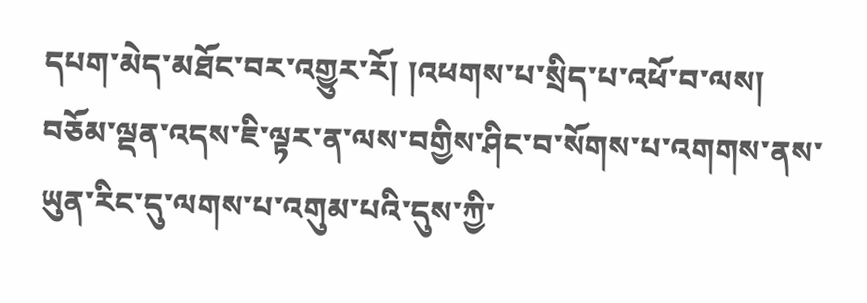དཔག་མེད་མཐོང་བར་འགྱུར་རོ། །འཕགས་པ་སྲིད་པ་འཕོ་བ་ལས། བཅོམ་ལྡན་འདས་ཇི་ལྟར་ན་ལས་བགྱིས་ཤིང་བ་སོགས་པ་འགགས་ནས་ཡུན་རིང་དུ་ལགས་པ་འགུམ་པའི་དུས་ཀྱི་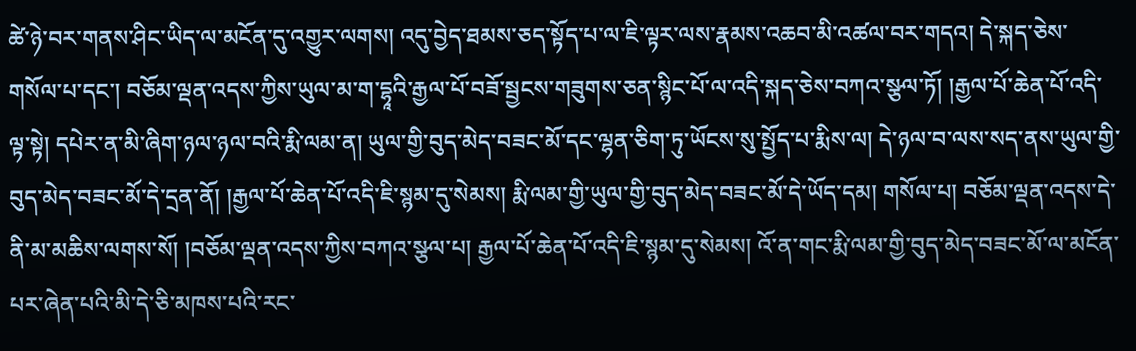ཚེ་ཉེ་བར་གནས་ཤིང་ཡིད་ལ་མངོན་དུ་འགྱུར་ལགས། འདུ་བྱེད་ཐམས་ཅད་སྟོད་པ་ལ་ཇི་ལྟར་ལས་རྣམས་འཆབ་མི་འཚལ་བར་གདའ། དེ་སྐད་ཅེས་གསོལ་པ་དང་། བཅོམ་ལྡན་འདས་ཀྱིས་ཡུལ་མ་ག་དྷཱའི་རྒྱལ་པོ་བཟོ་སྦྱངས་གཟུགས་ཅན་སྙིང་པོ་ལ་འདི་སྐད་ཅེས་བཀའ་སྩལ་ཏོ། །རྒྱལ་པོ་ཆེན་པོ་འདི་ལྟ་སྟེ། དཔེར་ན་མི་ཞིག་ཉལ་ཉལ་བའི་རྨི་ལམ་ན། ཡུལ་གྱི་བུད་མེད་བཟང་མོ་དང་ལྷན་ཅིག་ཏུ་ཡོངས་སུ་སྤྱོད་པ་རྨིས་ལ། དེ་ཉལ་བ་ལས་སད་ནས་ཡུལ་གྱི་བུད་མེད་བཟང་མོ་དེ་དྲན་ནོ། །རྒྱལ་པོ་ཆེན་པོ་འདི་ཇི་སྙམ་དུ་སེམས། རྨི་ལམ་གྱི་ཡུལ་གྱི་བུད་མེད་བཟང་མོ་དེ་ཡོད་དམ། གསོལ་པ། བཅོམ་ལྡན་འདས་དེ་ནི་མ་མཆིས་ལགས་སོ། །བཅོམ་ལྡན་འདས་ཀྱིས་བཀའ་སྩལ་པ། རྒྱལ་པོ་ཆེན་པོ་འདི་ཇི་སྙམ་དུ་སེམས། འོ་ན་གང་རྨི་ལམ་གྱི་བུད་མེད་བཟང་མོ་ལ་མངོན་པར་ཞེན་པའི་མི་དེ་ཅི་མཁས་པའི་རང་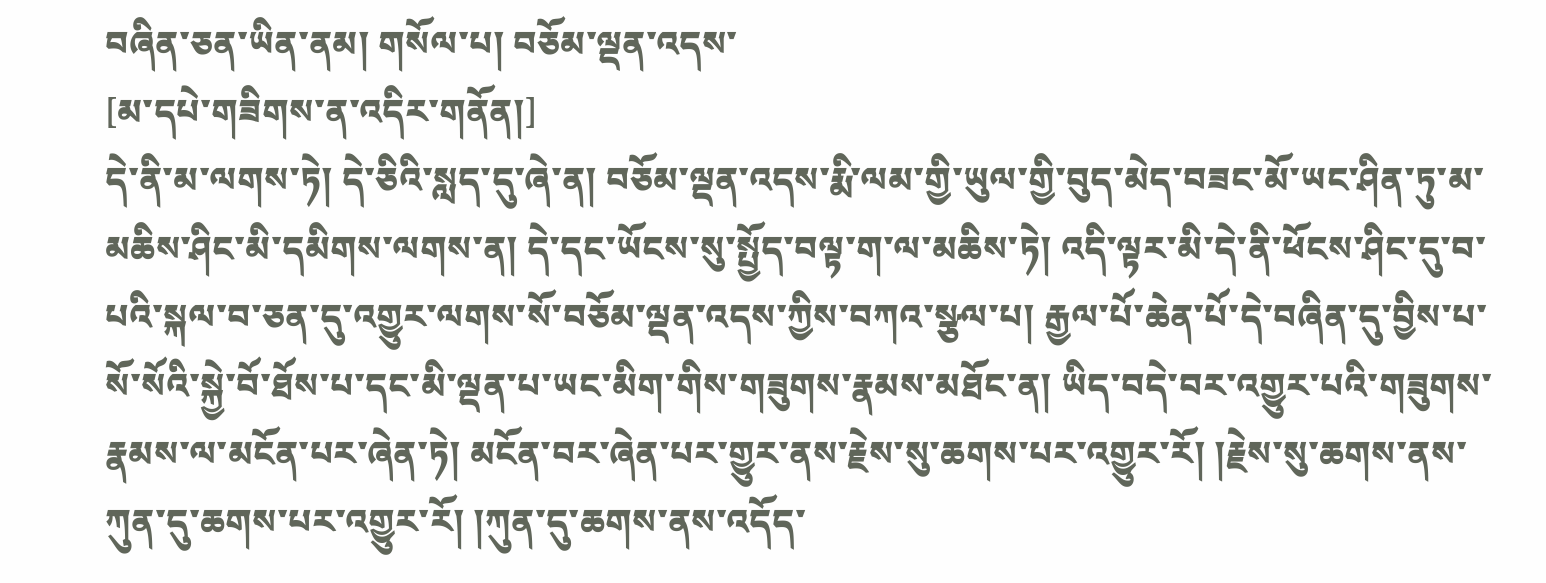བཞིན་ཅན་ཡིན་ནམ། གསོལ་པ། བཅོམ་ལྡན་འདས་
[མ་དཔེ་གཟིགས་ན་འདིར་གནོན།]
དེ་ནི་མ་ལགས་ཏེ། དེ་ཅིའི་སླད་དུ་ཞེ་ན། བཅོམ་ལྡན་འདས་རྨི་ལམ་གྱི་ཡུལ་གྱི་བུད་མེད་བཟང་མོ་ཡང་ཤིན་ཏུ་མ་མཆིས་ཤིང་མི་དམིགས་ལགས་ན། དེ་དང་ཡོངས་སུ་སྤྱོད་བལྟ་ག་ལ་མཆིས་ཏེ། འདི་ལྟར་མི་དེ་ནི་ཕོངས་ཤིང་དུ་བ་པའི་སྐལ་བ་ཅན་དུ་འགྱུར་ལགས་སོ་བཅོམ་ལྡན་འདས་ཀྱིས་བཀའ་སྩལ་པ། རྒྱལ་པོ་ཆེན་པོ་དེ་བཞིན་དུ་བྱིས་པ་སོ་སོའི་སྐྱེ་བོ་ཐོས་པ་དང་མི་ལྡན་པ་ཡང་མིག་གིས་གཟུགས་རྣམས་མཐོང་ན། ཡིད་བདེ་བར་འགྱུར་པའི་གཟུགས་རྣམས་ལ་མངོན་པར་ཞེན་ཏེ། མངོན་བར་ཞེན་པར་གྱུར་ནས་རྗེས་སུ་ཆགས་པར་འགྱུར་རོ། །རྗེས་སུ་ཆགས་ནས་ཀུན་དུ་ཆགས་པར་འགྱུར་རོ། །ཀུན་དུ་ཆགས་ནས་འདོད་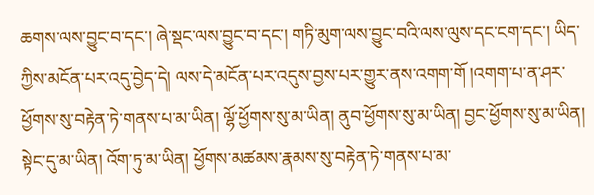ཆགས་ལས་བྱུང་བ་དང་། ཞེ་སྡང་ལས་བྱུང་བ་དང་། གཏི་མུག་ལས་བྱུང་བའི་ལས་ལུས་དང་ངག་དང་། ཡིད་ཀྱིས་མངོན་པར་འདུ་བྱེད་དེ། ལས་དེ་མངོན་པར་འདུས་བྱས་པར་གྱུར་ནས་འགག་གོ །འགག་པ་ན་ཤར་ཕྱོགས་སུ་བརྟེན་ཏེ་གནས་པ་མ་ཡིན། ལྷོ་ཕྱོགས་སུ་མ་ཡིན། ནུབ་ཕྱོགས་སུ་མ་ཡིན། བྱང་ཕྱོགས་སུ་མ་ཡིན། སྟེང་དུ་མ་ཡིན། འོག་ཏུ་མ་ཡིན། ཕྱོགས་མཚམས་རྣམས་སུ་བརྟེན་ཏེ་གནས་པ་མ་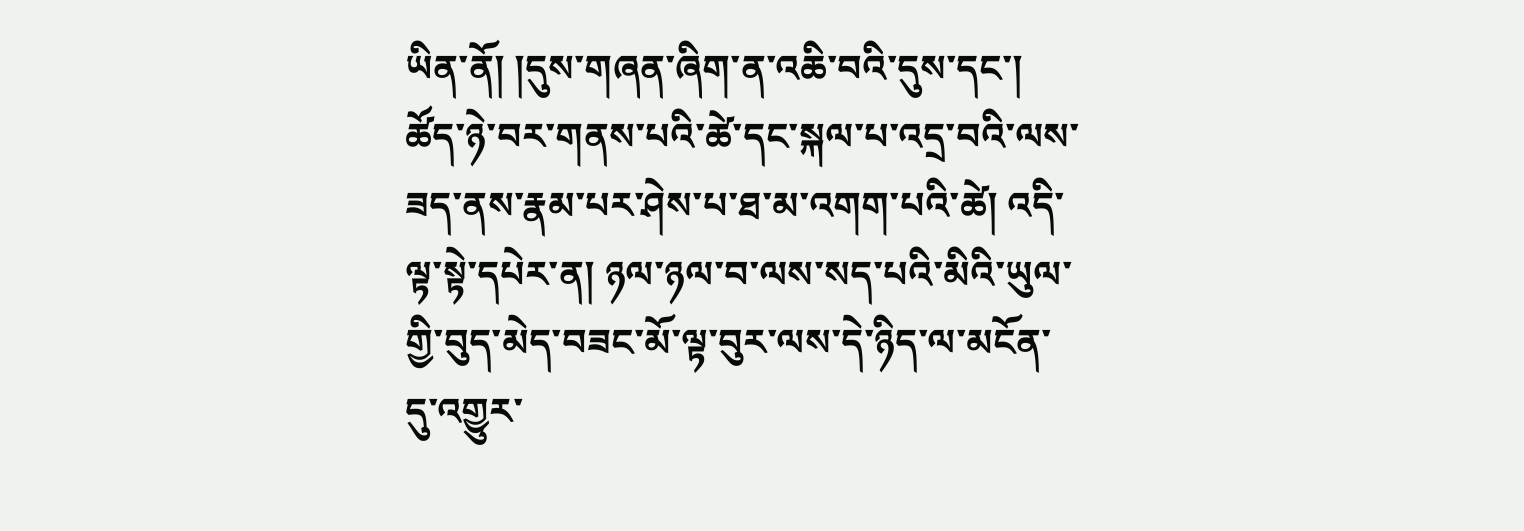ཡིན་ནོ། །དུས་གཞན་ཞིག་ན་འཆི་བའི་དུས་དང་། ཚོད་ཉེ་བར་གནས་པའི་ཚེ་དང་སྐལ་པ་འདྲ་བའི་ལས་ཟད་ནས་རྣམ་པར་ཤེས་པ་ཐ་མ་འགག་པའི་ཚེ། འདི་ལྟ་སྟེ་དཔེར་ན། ཉལ་ཉལ་བ་ལས་སད་པའི་མིའི་ཡུལ་གྱི་བུད་མེད་བཟང་མོ་ལྟ་བུར་ལས་དེ་ཉིད་ལ་མངོན་དུ་འགྱུར་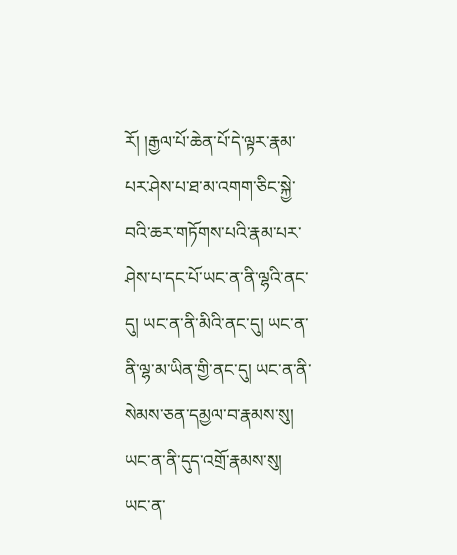རོ། །རྒྱལ་པོ་ཆེན་པོ་དེ་ལྟར་རྣམ་པར་ཤེས་པ་ཐ་མ་འགག་ཅིང་སྐྱེ་བའི་ཆར་གཏོགས་པའི་རྣམ་པར་ཤེས་པ་དང་པོ་ཡང་ན་ནི་ལྷའི་ནང་དུ། ཡང་ན་ནི་མིའི་ནང་དུ། ཡང་ན་ནི་ལྷ་མ་ཡིན་གྱི་ནང་དུ། ཡང་ན་ནི་སེམས་ཅན་དམྱལ་བ་རྣམས་སུ། ཡང་ན་ནི་དུད་འགྲོ་རྣམས་སུ། ཡང་ན་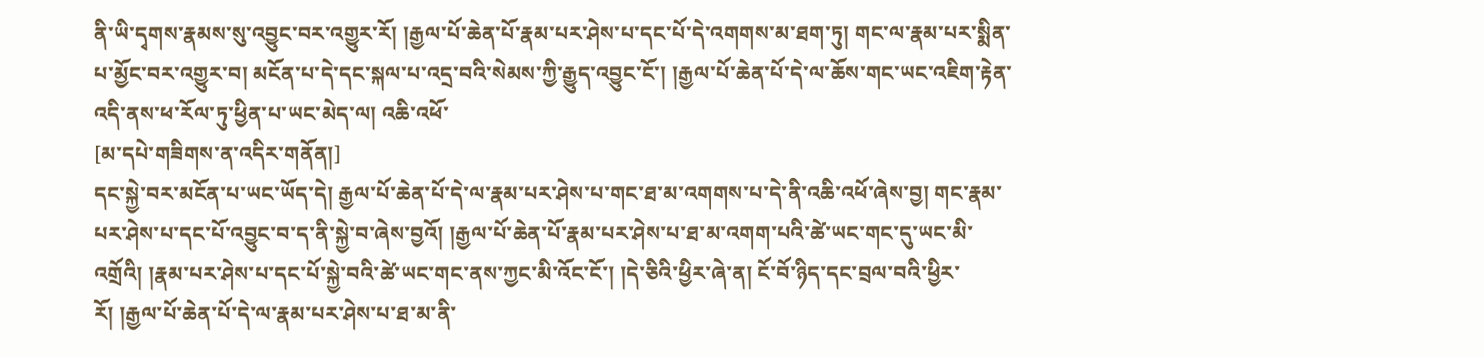ནི་ཡི་དྭགས་རྣམས་སུ་འབྱུང་བར་འགྱུར་རོ། །རྒྱལ་པོ་ཆེན་པོ་རྣམ་པར་ཤེས་པ་དང་པོ་དེ་འགགས་མ་ཐག་ཏུ། གང་ལ་རྣམ་པར་སྨིན་པ་མྱོང་བར་འགྱུར་བ། མངོན་པ་དེ་དང་སྐལ་པ་འདྲ་བའི་སེམས་ཀྱི་རྒྱུད་འབྱུང་ངོ་། །རྒྱལ་པོ་ཆེན་པོ་དེ་ལ་ཆོས་གང་ཡང་འཇིག་རྟེན་འདི་ནས་ཕ་རོལ་ཏུ་ཕྱིན་པ་ཡང་མེད་ལ། འཆི་འཕོ་
[མ་དཔེ་གཟིགས་ན་འདིར་གནོན།]
དང་སྐྱེ་བར་མངོན་པ་ཡང་ཡོད་དེ། རྒྱལ་པོ་ཆེན་པོ་དེ་ལ་རྣམ་པར་ཤེས་པ་གང་ཐ་མ་འགགས་པ་དེ་ནི་འཆི་འཕོ་ཞེས་བྱ། གང་རྣམ་པར་ཤེས་པ་དང་པོ་འབྱུང་བ་ད་ནི་སྐྱེ་བ་ཞེས་བྱའོ། །རྒྱལ་པོ་ཆེན་པོ་རྣམ་པར་ཤེས་པ་ཐ་མ་འགག་པའི་ཚེ་ཡང་གང་དུ་ཡང་མི་འགྲོའི། །རྣམ་པར་ཤེས་པ་དང་པོ་སྐྱེ་བའི་ཚེ་ཡང་གང་ནས་ཀྱང་མི་འོང་ངོ་། །དེ་ཅིའི་ཕྱིར་ཞེ་ན། ངོ་བོ་ཉིད་དང་བྲལ་བའི་ཕྱིར་རོ། །རྒྱལ་པོ་ཆེན་པོ་དེ་ལ་རྣམ་པར་ཤེས་པ་ཐ་མ་ནི་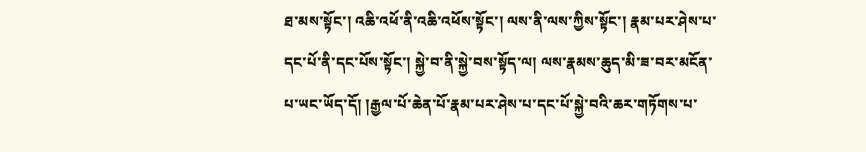ཐ་མས་སྟོང་། འཆི་འཕོ་ནི་འཆི་འཕོས་སྟོང་། ལས་ནི་ལས་ཀྱིས་སྟོང་། རྣམ་པར་ཤེས་པ་དང་པོ་ནི་དང་པོས་སྟོང་། སྐྱེ་བ་ནི་སྐྱེ་བས་སྟོད་ལ། ལས་རྣམས་ཆུད་མི་ཟ་བར་མངོན་པ་ཡང་ཡོད་དོ། །རྒྱལ་པོ་ཆེན་པོ་རྣམ་པར་ཤེས་པ་དང་པོ་སྐྱེ་བའི་ཆར་གཏོགས་པ་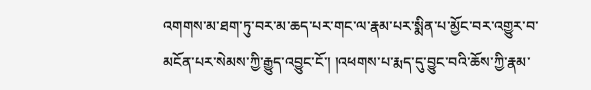འགགས་མ་ཐག་ཏུ་བར་མ་ཆད་པར་གང་ལ་རྣམ་པར་སྨིན་པ་མྱོང་བར་འགྱུར་བ་མངོན་པར་སེམས་ཀྱི་རྒྱུད་འབྱུང་ངོ་། །འཕགས་པ་རྨད་དུ་བྱུང་བའི་ཆོས་ཀྱི་རྣམ་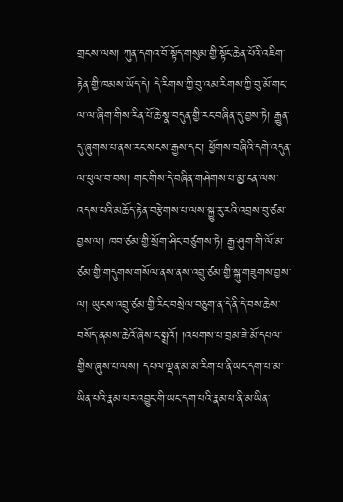གྲངས་ལས། ཀུན་དགའ་བོ་སྟོད་གསུམ་གྱི་སྟོང་ཆེན་པོའི་འཇིག་རྟེན་གྱི་ཁམས་ཡོད་དེ། དེ་རིགས་ཀྱི་བུ་འམ་རིགས་ཀྱི་བུ་མོ་གང་ལ་ལ་ཞིག་གིས་རིན་པོ་ཆེ་སྣ་བདུན་གྱི་རང་བཞིན་དུ་བྱས་ཏེ། རྒྱུན་དུ་ཞུགས་པ་ནས་རང་སངས་རྒྱས་དང་། ཕྱོགས་བཞིའི་དགེ་འདུན་ལ་ཕུལ་བ་བས། གང་གིས་དེ་བཞིན་གཤེགས་པ་མྱ་ངན་ལས་འདས་པའི་མཆོད་རྟེན་བརྩེགས་པ་ལས་སྐྱུ་རུ་རའི་འབྲས་བུ་ཙམ་བྱས་ལ། ཁབ་ཙམ་གྱི་སྲོག་ཤིང་བཙུགས་ཏེ། རྒྱ་ཤུག་གི་ལོ་མ་ཙམ་གྱི་གདུགས་གསོལ་ནས་ནས་འབྲུ་ཙམ་གྱི་སྐུ་གཟུགས་བྱས་ལ། ཡུངས་འབྲུ་ཙམ་གྱི་རིང་བསྲེལ་བཅུག་ན་དེ་ནི་དེ་བས་ཆེས་བསོད་ནམས་ཆེའོ་ཞེས་ང་སྨྲའོ། །འཕགས་པ་བྲམ་ཟེ་མོ་དཔལ་གྱིས་ཞུས་པ་ལས། དཔལ་ལྡན་མ་མ་རིག་པ་ནི་ཡང་དག་པ་མ་ཡིན་པའི་རྣམ་པར་འབྱུང་གི་ཡང་དག་པའི་རྣམ་པ་ནི་མ་ཡིན་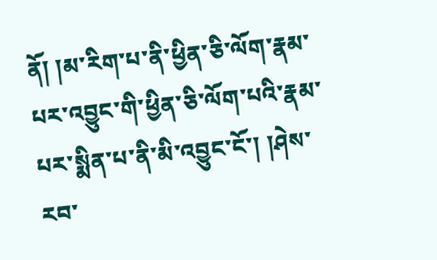ནོ། །མ་རིག་པ་ནི་ཕྱིན་ཅི་ལོག་རྣམ་པར་འབྱུང་གི་ཕྱིན་ཅི་ལོག་པའི་རྣམ་པར་སྨིན་པ་ནི་མི་འབྱུང་ངོ་། །ཤེས་རབ་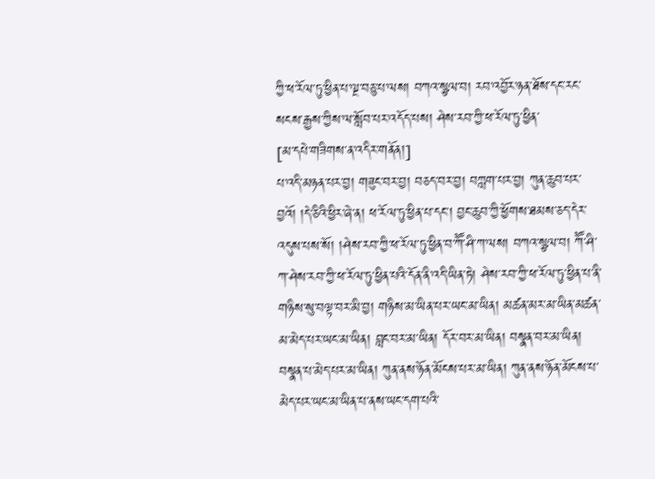ཀྱི་ཕ་རོལ་ཏུ་ཕྱིན་པ་ལྔ་བཅུ་པ་ལས། བཀའ་སྩལ་བ། རབ་འབྱོར་ཉན་ཐོས་དང་རང་སངས་རྒྱས་ཀྱིས་ལ་སློབ་པར་འདོད་པས། ཤེས་རབ་ཀྱི་ཕ་རོལ་ཏུ་ཕྱིན་
[མ་དཔེ་གཟིགས་ན་འདིར་གནོན།]
པ་འདི་མཉན་པར་བྱ། གཟུང་བར་བྱ། བཅད་བར་བྱ། བཀླག་པར་བྱ། ཀུན་ཆུབ་པར་བྱའོ། །དེ་ཅིའི་ཕྱིར་ཞེ་ན། ཕ་རོལ་ཏུ་ཕྱིན་པ་དང་། བྱང་ཆུབ་ཀྱི་ཕྱོགས་ཐམས་ཅད་དེར་འདུས་པས་སོ། །ཤེས་རབ་ཀྱི་ཕ་རོལ་ཏུ་ཕྱིན་བ་ཀཽ་ཤི་ཀ་ལས། བཀའ་སྩལ་བ། ཀཽ་ཤི་ཀ་ཤེས་རབ་ཀྱི་ཕ་རོལ་ཏུ་ཕྱིན་པའི་དོན་ནི་འདི་ཡིན་ཏེ། ཤེས་རབ་ཀྱི་ཕ་རོལ་ཏུ་ཕྱིན་པ་ནི་གཉིས་སུ་བལྟ་བར་མི་བྱ། གཉིས་མ་ཡིན་པར་ཡང་མ་ཡིན། མཚན་མར་མ་ཡིན་མཚན་མ་མེད་པར་ཡང་མ་ཡིན། བླང་བར་མ་ཡིན། དོར་བར་མ་ཡིན། བསྣན་བར་མ་ཡིན། བསྣན་པ་མེད་པར་མ་ཡིན། ཀུན་ནས་ཉོན་མོངས་པར་མ་ཡིན། ཀུན་ནས་ཉོན་མོངས་པ་མེད་པར་ཡང་མ་ཡིན་པ་ནས་ཡང་དག་པའི་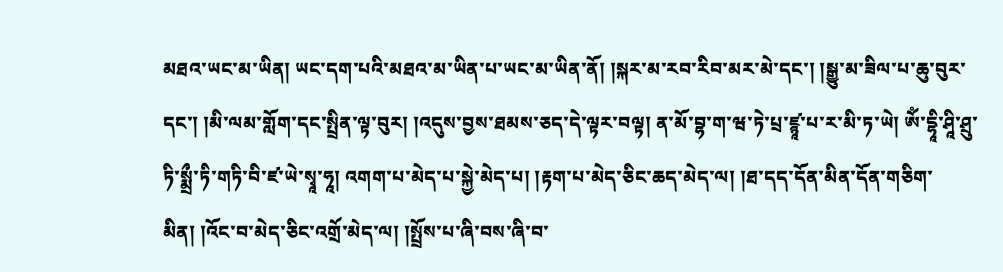མཐའ་ཡང་མ་ཡིན། ཡང་དག་པའི་མཐའ་མ་ཡིན་པ་ཡང་མ་ཡིན་ནོ། །སྐར་མ་རབ་རིབ་མར་མེ་དང་། །སྒྱུ་མ་ཟིལ་པ་ཆུ་བུར་དང་། །མི་ལམ་གློག་དང་སྤྲིན་ལྟ་བུར། །འདུས་བྱས་ཐམས་ཅད་དེ་ལྟར་བལྟ། ན་མོ་བྷ་ག་ཝ་ཏེ་པྲ་ཛྙཱ་པ་ར་མི་ཏ་ཡེ། ཨོཾ་དྷཱི་ཤཱི་ཤྲུ་ཏི་སྨྲྀ་ཏི་གཏི་བི་ཛ་ཡེ་སྭཱ་ཧཱ། འགག་པ་མེད་པ་སྐྱེ་མེད་པ། །རྟག་པ་མེད་ཅིང་ཆད་མེད་ལ། །ཐ་དད་དོན་མིན་དོན་གཅིག་མིན། །འོང་བ་མེད་ཅིང་འགྲོ་མེད་ལ། །སྤྲོས་པ་ཞི་བས་ཞི་བ་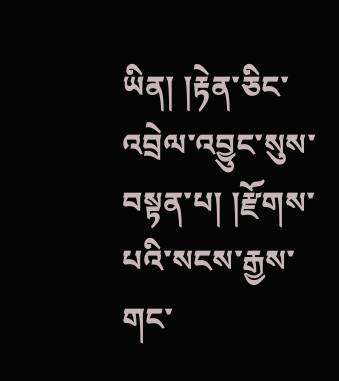ཡིན། །རྟེན་ཅིང་འབྲེལ་འབྱུང་སུས་བསྟན་པ། །རྫོགས་པའི་སངས་རྒྱས་གང་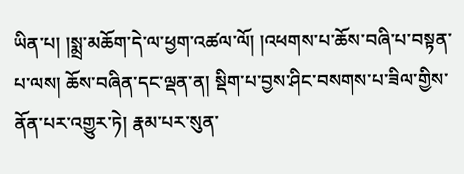ཡིན་པ། །སྨྲ་མཆོག་དེ་ལ་ཕྱག་འཚལ་ལོ། །འཕགས་པ་ཆོས་བཞི་པ་བསྟན་པ་ལས། ཆོས་བཞིན་དང་ལྡན་ན། སྡིག་པ་བྱས་ཤིང་བསགས་པ་ཟིལ་གྱིས་ནོན་པར་འགྱུར་ཏེ། རྣམ་པར་སུན་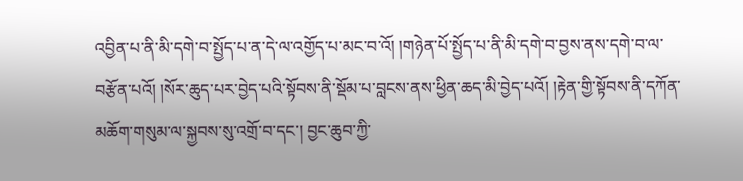འབྱིན་པ་ནི་མི་དགེ་བ་སྤྱོད་པ་ན་དེ་ལ་འགྱོད་པ་མང་བ་འོ། །གཉེན་པོ་སྤྱོད་པ་ནི་མི་དགེ་བ་བྱས་ནས་དགེ་བ་ལ་བརྩོན་པའོ། །སོར་ཆུད་པར་བྱེད་པའི་སྟོབས་ནི་སྡོམ་པ་བླངས་ནས་ཕྱིན་ཆད་མི་བྱེད་པའོ། །རྟེན་གྱི་སྟོབས་ནི་དཀོན་མཆོག་གསུམ་ལ་སྐྱབས་སུ་འགྲོ་བ་དང་། བྱང་ཆུབ་ཀྱི་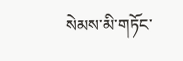སེམས་མི་གཏོང་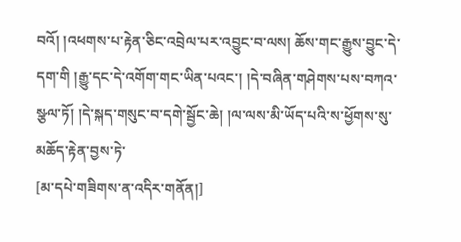བའོ། །འཕགས་པ་རྟེན་ཅིང་འབྲེལ་པར་འབྱུང་བ་ལས། ཆོས་གང་རྒྱུས་བྱུང་དེ་དག་གི །རྒྱུ་དང་དེ་འགོག་གང་ཡིན་པའང་། །དེ་བཞིན་གཤེགས་པས་བཀའ་སྩལ་ཏོ། །དེ་སྐད་གསུང་བ་དགེ་སྦྱོང་ཆེ། །ལ་ལས་མི་ཡོད་པའི་ས་ཕྱོགས་སུ་མཆོད་རྟེན་བྱས་ཏེ་
[མ་དཔེ་གཟིགས་ན་འདིར་གནོན།]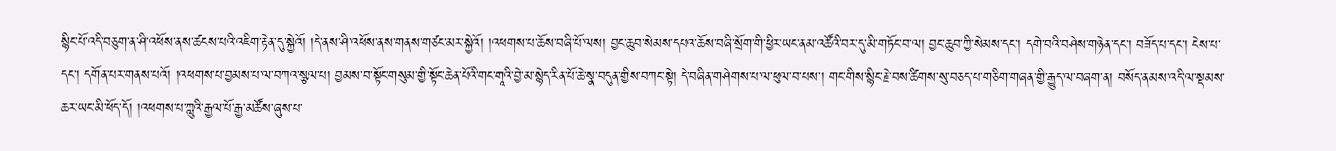སྙིང་པོ་འདི་བཅུག་ན་ཤི་འཕོས་ནས་ཚངས་པའི་འཇིག་རྟེན་དུ་སྐྱེའོ། །དེ་ནས་ཤི་འཕོས་ནས་གནས་གཙང་མར་སྐྱེའོ། །འཕགས་པ་ཆོས་བཞི་པོ་ལས། བྱང་ཆུབ་སེམས་དཔའ་ཆོས་བཞི་སྲོག་གི་ཕྱིར་ཡང་ནམ་འཚོའི་བར་དུ་མི་གཏོང་བ་ལ། བྱང་ཆུབ་ཀྱི་སེམས་དང་། དགེ་བའི་བཤེས་གཉེན་དང་། བཟོད་པ་དང་། ངེས་པ་དང་། དགོན་པར་གནས་པའོ། །འཕགས་པ་བྱམས་པ་ལ་བཀའ་སྩལ་པ། བྱམས་བ་སྟོང་གསུམ་གྱི་སྟོང་ཆེན་པོའི་གང་གཱའི་བྱེ་མ་སྙེད་རིན་པོ་ཆེ་སྣ་བདུན་གྱིས་བཀང་སྟེ། དེ་བཞིན་གཤེགས་པ་ལ་ཕུལ་བ་པས་། གང་གིས་སྙིང་རྗེ་བས་ཚིགས་སུ་བཅད་པ་གཅིག་གཞན་གྱི་རྒྱུད་ལ་བཞག་ན། བསོད་ནམས་འདི་ལ་སྡམས་ཆར་ཡང་མི་ཕོད་དོ། །འཕགས་པ་ཀླུའི་རྒྱལ་པོ་རྒྱ་མཚོས་ཞུས་པ་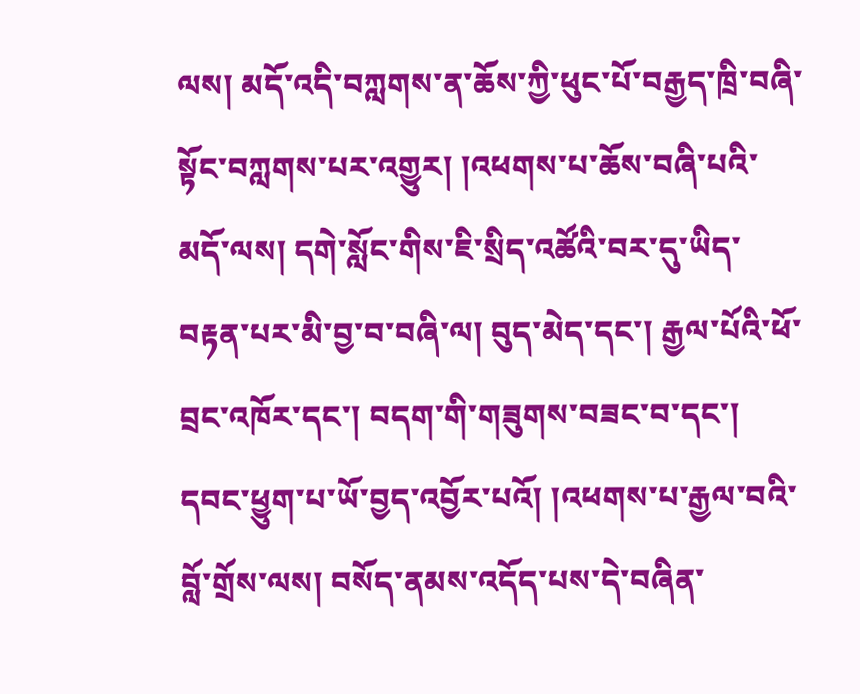ལས། མདོ་འདི་བཀླགས་ན་ཆོས་ཀྱི་ཕུང་པོ་བརྒྱད་ཁྲི་བཞི་སྟོང་བཀླགས་པར་འགྱུར། །འཕགས་པ་ཆོས་བཞི་པའི་མདོ་ལས། དགེ་སློང་གིས་ཇི་སྲིད་འཚོའི་བར་དུ་ཡིད་བརྟན་པར་མི་བྱ་བ་བཞི་ལ། བུད་མེད་དང་། རྒྱལ་པོའི་ཕོ་བྲང་འཁོར་དང་། བདག་གི་གཟུགས་བཟང་བ་དང་། དབང་ཕྱུག་པ་ཡོ་བྱད་འབྱོར་པའོ། །འཕགས་པ་རྒྱལ་བའི་བློ་གྲོས་ལས། བསོད་ནམས་འདོད་པས་དེ་བཞིན་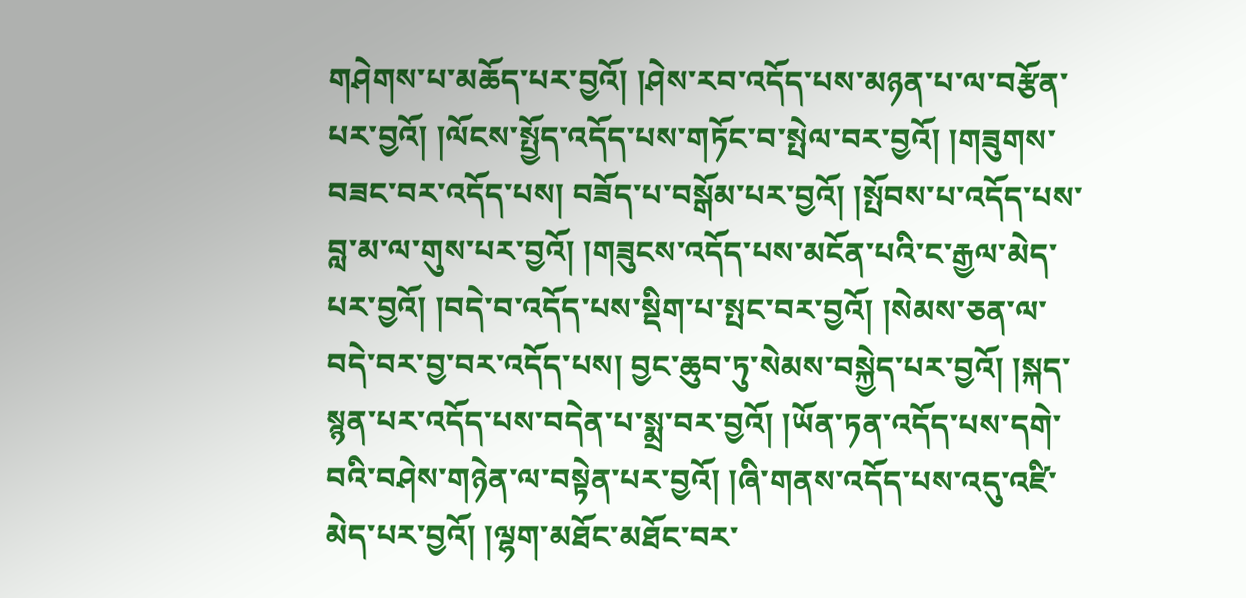གཤེགས་པ་མཆོད་པར་བྱའོ། །ཤེས་རབ་འདོད་པས་མཉན་པ་ལ་བརྩོན་པར་བྱའོ། །ལོངས་སྤྱོད་འདོད་པས་གཏོང་བ་སྤེལ་བར་བྱའོ། །གཟུགས་བཟང་བར་འདོད་པས། བཟོད་པ་བསྒོམ་པར་བྱའོ། །སྤོབས་པ་འདོད་པས་བླ་མ་ལ་གུས་པར་བྱའོ། །གཟུངས་འདོད་པས་མངོན་པའི་ང་རྒྱལ་མེད་པར་བྱའོ། །བདེ་བ་འདོད་པས་སྡིག་པ་སྤང་བར་བྱའོ། །སེམས་ཅན་ལ་བདེ་བར་བྱ་བར་འདོད་པས། བྱང་ཆུབ་ཏུ་སེམས་བསྐྱེད་པར་བྱའོ། །སྐད་སྙན་པར་འདོད་པས་བདེན་པ་སྨྲ་བར་བྱའོ། །ཡོན་ཏན་འདོད་པས་དགེ་བའི་བཤེས་གཉེན་ལ་བསྟེན་པར་བྱའོ། །ཞི་གནས་འདོད་པས་འདུ་འཛི་མེད་པར་བྱའོ། །ལྷག་མཐོང་མཐོང་བར་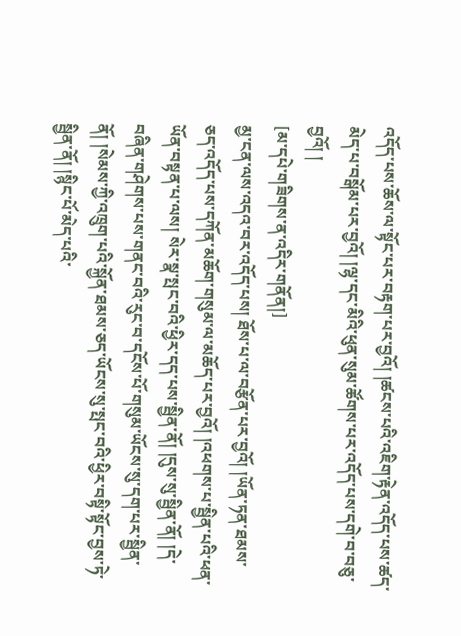འདོད་པས་ཆོས་ལ་སྟོང་པར་བརྟག་པར་བྱའོ། །ཚངས་པའི་འཇིག་རྟེན་འདོད་པས་ཚད་མེད་པ་བསྒོམ་པར་བྱའོ། །ལྷ་དང་མིའི་ཕུན་སུམ་ཚོགས་པར་འདོད་པས་དགེ་བ་བཅུ་བྱའོ། །
[མ་དཔེ་གཟིགས་ན་འདིར་གནོན།]
མྱ་ངན་ལས་འདའ་བར་འདོད་པས། ཐོས་པ་ལ་བརྩོན་པར་བྱའོ། །ཡོན་ཏན་ཐམས་ཅད་འདོད་པས་དཀོན་མཆོག་གསུམ་ལ་མཆོད་པར་བྱའོ། །འཕགས་པ་སྦྱིན་པའི་ཕན་ཡོན་བསྟན་པ་ལས། སེར་སྣ་སྤང་བའི་ཕྱིར་དད་པས་སྦྱིན་ནོ། །དུས་སུ་སྦྱིན་ནོ། །དེ་བཞིན་གཤེགས་པས་གནང་བའི་རུང་བ་དངོས་པོ་གསུམ་ཡོངས་སུ་དག་པར་སྦྱིན་ནོ། །སེམས་ཀྱི་འཁྲུག་པའི་སྐྱོན་ཐམས་ཅད་ཡོངས་སུ་སྤང་བའི་ཕྱིར་བསྟི་སྟོང་བྱས་ཏེ་སྦྱིན་ནོ། །སྙིང་པོ་མེད་པའི་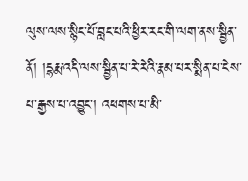ལུས་ལས་སྙིང་པོ་བླང་པའི་ཕྱིར་རང་གི་ལག་ནས་སྦྱིན་ནོ། །དྷརྨ་འདི་ལས་སྦྱིན་པ་རེ་རེའི་རྣམ་པར་སྨིན་པ་ངེས་པ་རྒྱས་པ་འབྱུང་། འཕགས་པ་མི་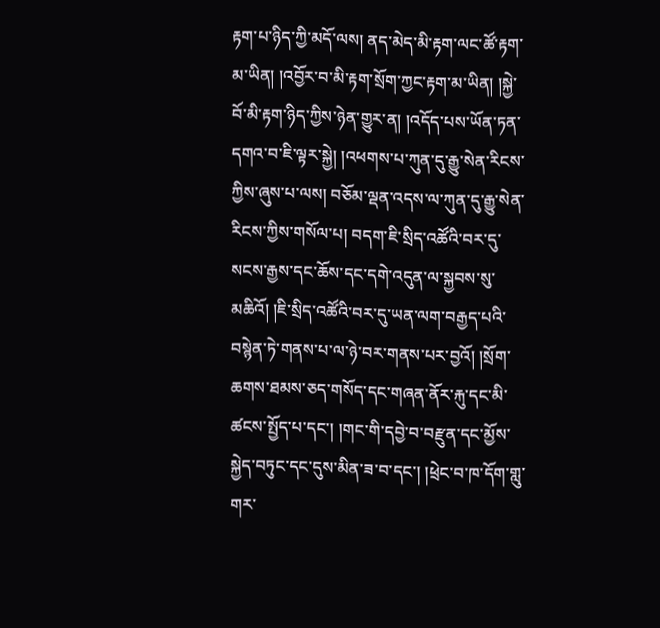རྟག་པ་ཉིད་ཀྱི་མདོ་ལས། ནད་མེད་མི་རྟག་ལང་ཚོ་རྟག་མ་ཡིན། །འབྱོར་བ་མི་རྟག་སྲོག་ཀྱང་རྟག་མ་ཡིན། །སྐྱེ་བོ་མི་རྟག་ཉིད་ཀྱིས་ཉེན་གྱུར་ན། །འདོད་པས་ཡོན་ཏན་དགའ་བ་ཇི་ལྟར་སྐྱེ། །འཕགས་པ་ཀུན་དུ་རྒྱུ་སེན་རིངས་ཀྱིས་ཞུས་པ་ལས། བཅོམ་ལྡན་འདས་ལ་ཀུན་དུ་རྒྱུ་སེན་རིངས་ཀྱིས་གསོལ་པ། བདག་ཇི་སྲིད་འཚོའི་བར་དུ་སངས་རྒྱས་དང་ཆོས་དང་དགེ་འདུན་ལ་སྐྱབས་སུ་མཆིའོ། །ཇི་སྲིད་འཚོའི་བར་དུ་ཡན་ལག་བརྒྱད་པའི་བསྙེན་ཏེ་གནས་པ་ལ་ཉེ་བར་གནས་པར་བྱའོ། །སྲོག་ཆགས་ཐམས་ཅད་གསོད་དང་གཞན་ནོར་རྐུ་དང་མི་ཚངས་སྤྱོད་པ་དང་། །གང་གི་དབྱེ་བ་བརྫུན་དང་མྱོས་སྐྱེད་བཏུང་དང་དུས་མིན་ཟ་བ་དང་། །ཕྲེང་བ་ཁ་དོག་གླུ་གར་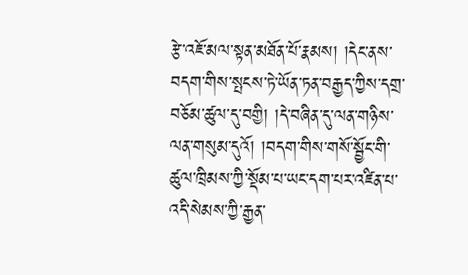རྩེ་འཇོ་མལ་སྟན་མཐོན་པོ་རྣམས། །དེང་ནས་བདག་གིས་སྤངས་ཏེ་ཡོན་ཏན་བརྒྱད་ཀྱིས་དགྲ་བཅོམ་ཚུལ་དུ་བགྱི། །དེ་བཞིན་དུ་ལན་གཉིས་ལན་གསུམ་དུའོ། །བདག་གིས་གསོ་སྦྱོང་གི་ཚུལ་ཁྲིམས་ཀྱི་སྡོམ་པ་ཡང་དག་པར་འཛིན་པ་འདི་སེམས་ཀྱི་རྒྱན་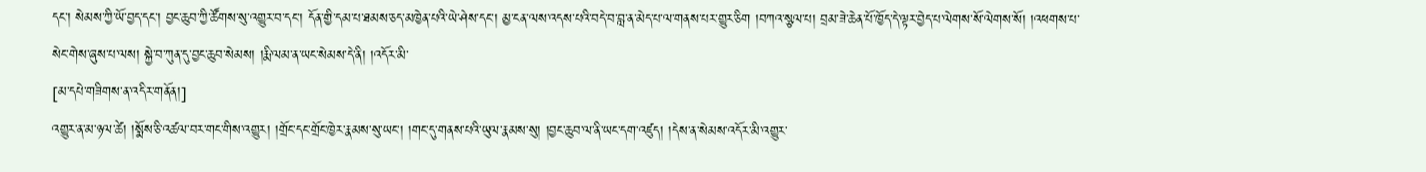དང་། སེམས་ཀྱི་ཡོ་བྱད་དང་། བྱང་ཆུབ་ཀྱི་ཚོགས་སུ་འགྱུར་བ་དང་། དོན་གྱི་དམ་པ་ཐམས་ཅད་མཁྱེན་པའི་ཡེ་ཤེས་དང་། མྱ་ངན་ལས་འདས་པའི་བདེ་བ་བླ་ན་མེད་པ་ལ་གནས་པར་གྱུར་ཅིག །བཀའ་སྩལ་པ། བྲམ་ཟེ་ཆེན་པོ་ཁྱོད་དེ་ལྟར་བྱེད་པ་ལེགས་སོ་ལེགས་སོ། །འཕགས་པ་སེང་གེས་ཞུས་པ་ལས། སྐྱེ་བ་ཀུན་དུ་བྱང་ཆུབ་སེམས། །རྨི་ལམ་ན་ཡང་སེམས་དེ་ནི། །འདོར་མི་
[མ་དཔེ་གཟིགས་ན་འདིར་གནོན།]
འགྱུར་ན་མ་ཉལ་ཚེ། །སྨོས་ཅི་འཚལ་བར་གང་གིས་འགྱུར། །གྲོང་དང་གྲོང་ཁྱེར་རྣམས་སུ་ཡང་། །གང་དུ་གནས་པའི་ཡུལ་རྣམས་སུ། །བྱང་ཆུབ་ལ་ནི་ཡང་དག་འཛུད། །དེས་ན་སེམས་འདོར་མི་འགྱུར་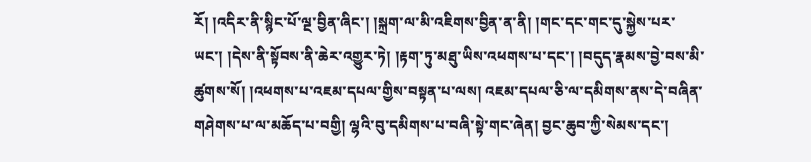རོ། །འདིར་ནི་སྙིང་པོ་ལྔ་བྱིན་ཞིང་། །སྐྲག་ལ་མི་འཇིགས་བྱིན་ན་ནི། །གང་དང་གང་དུ་སྐྱེས་པར་ཡང་། །དེས་ནི་སྟོབས་ནི་ཆེར་འགྱུར་ཏེ། །རྟག་ཏུ་མཐུ་ཡིས་འཕགས་པ་དང་། །བདུད་རྣམས་བྱེ་བས་མི་ཚུགས་སོ། །འཕགས་པ་འཇམ་དཔལ་གྱིས་བསྟན་པ་ལས། འཇམ་དཔལ་ཅི་ལ་དམིགས་ནས་དེ་བཞིན་གཤེགས་པ་ལ་མཆོད་པ་བགྱི། ལྷའི་བུ་དམིགས་པ་བཞི་སྟེ་གང་ཞེན། བྱང་ཆུབ་ཀྱི་སེམས་དང་།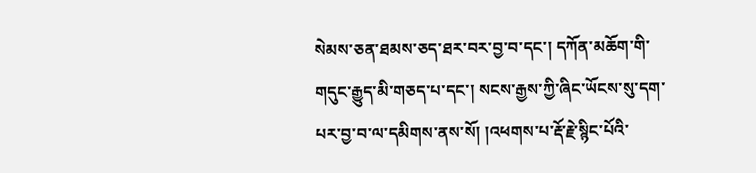སེམས་ཅན་ཐམས་ཅད་ཐར་བར་བྱ་བ་དང་། དཀོན་མཆོག་གི་གདུང་རྒྱུད་མི་གཅད་པ་དང་། སངས་རྒྱས་ཀྱི་ཞིང་ཡོངས་སུ་དག་པར་བྱ་བ་ལ་དམིགས་ནས་སོ། །འཕགས་པ་རྡོ་རྗེ་སྙིང་པོའི་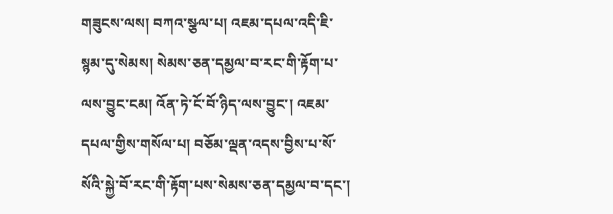གཟུངས་ལས། བཀའ་སྩལ་པ། འཇམ་དཔལ་འདི་ཇི་སྙམ་དུ་སེམས། སེམས་ཅན་དམྱལ་བ་རང་གི་རྟོག་པ་ལས་བྱུང་ངམ། འོན་ཏེ་ངོ་བོ་ཉིད་ལས་བྱུང་། འཇམ་དཔལ་གྱིས་གསོལ་པ། བཅོམ་ལྡན་འདས་བྱིས་པ་སོ་སོའི་སྐྱེ་བོ་རང་གི་རྟོག་པས་སེམས་ཅན་དམྱལ་བ་དང་།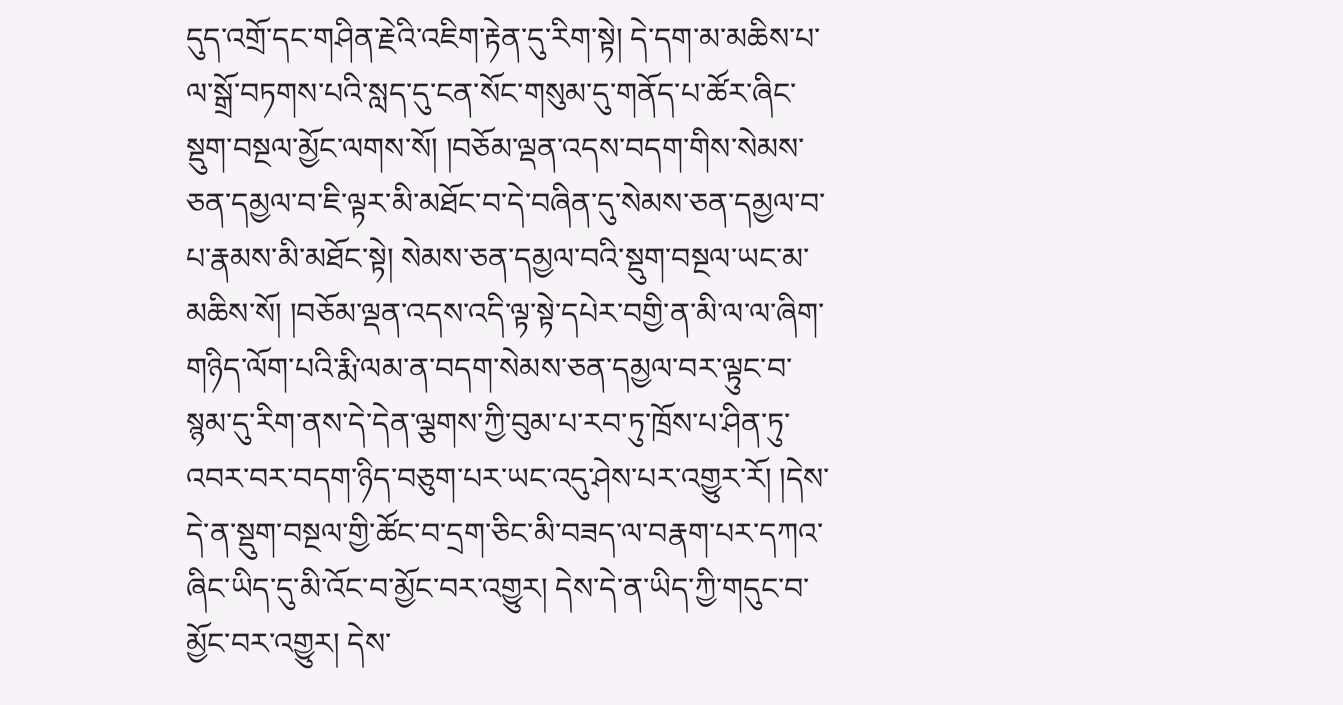དུད་འགྲོ་དང་གཤིན་རྗེའི་འཇིག་རྟེན་དུ་རིག་སྟེ། དེ་དག་མ་མཆིས་པ་ལ་སྒྲོ་བཏགས་པའི་སླད་དུ་ངན་སོང་གསུམ་དུ་གནོད་པ་ཚོར་ཞིང་སྡུག་བསྔལ་མྱོང་ལགས་སོ། །བཅོམ་ལྡན་འདས་བདག་གིས་སེམས་ཅན་དམྱལ་བ་ཇི་ལྟར་མི་མཐོང་བ་དེ་བཞིན་དུ་སེམས་ཅན་དམྱལ་བ་པ་རྣམས་མི་མཐོང་སྟེ། སེམས་ཅན་དམྱལ་བའི་སྡུག་བསྔལ་ཡང་མ་མཆིས་སོ། །བཅོམ་ལྡན་འདས་འདི་ལྟ་སྟེ་དཔེར་བགྱི་ན་མི་ལ་ལ་ཞིག་གཉིད་ལོག་པའི་རྨི་ལམ་ན་བདག་སེམས་ཅན་དམྱལ་བར་ལྟུང་བ་སྙམ་དུ་རིག་ནས་དེ་དེན་ལྕགས་ཀྱི་བུམ་པ་རབ་ཏུ་ཁྲོས་པ་ཤིན་ཏུ་འབར་བར་བདག་ཉིད་བཅུག་པར་ཡང་འདུ་ཤེས་པར་འགྱུར་རོ། །དེས་དེ་ན་སྡུག་བསྔལ་གྱི་ཚོང་བ་དྲག་ཅིང་མི་བཟད་ལ་བརྣག་པར་དཀའ་ཞིང་ཡིད་དུ་མི་འོང་བ་མྱོང་བར་འགྱུར། དེས་དེ་ན་ཡིད་ཀྱི་གདུང་བ་མྱོང་བར་འགྱུར། དེས་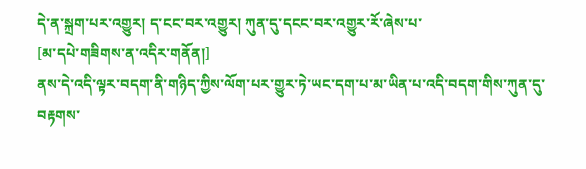དེ་ན་སྐྲག་པར་འགྱུར། ད་ངང་བར་འགྱུར། ཀུན་དུ་དངང་བར་འགྱུར་རོ་ཞེས་པ་
[མ་དཔེ་གཟིགས་ན་འདིར་གནོན།]
ནས་དེ་འདི་ལྟར་བདག་ནི་གཉིད་ཀྱིས་ལོག་པར་གྱུར་ཏེ་ཡང་དག་པ་མ་ཡིན་པ་འདི་བདག་གིས་ཀུན་དུ་བརྟགས་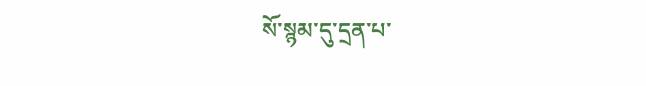སོ་སྙམ་དུ་དྲན་པ་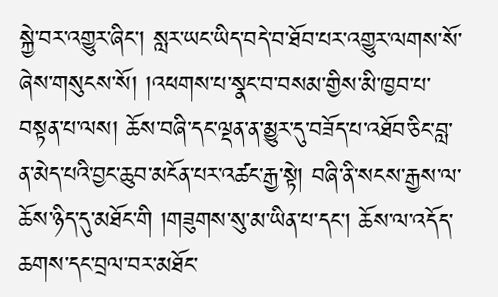སྐྱེ་བར་འགྱུར་ཞིང་། སླར་ཡང་ཡིད་བདེ་བ་ཐོབ་པར་འགྱུར་ལགས་སོ་ཞེས་གསུངས་སོ། །འཕགས་པ་སྣང་བ་བསམ་གྱིས་མི་ཁྱབ་པ་བསྟན་པ་ལས། ཆོས་བཞི་དང་ལྡན་ན་མྱུར་དུ་བཟོད་པ་འཐོབ་ཅིང་བླ་ན་མེད་པའི་བྱང་ཆུབ་མངོན་པར་འཚང་རྒྱ་སྟེ། བཞི་ནི་སངས་རྒྱས་ལ་ཆོས་ཉིད་དུ་མཐོང་གི །གཟུགས་སུ་མ་ཡིན་པ་དང་། ཆོས་ལ་འདོད་ཆགས་དང་བྲལ་བར་མཐོང་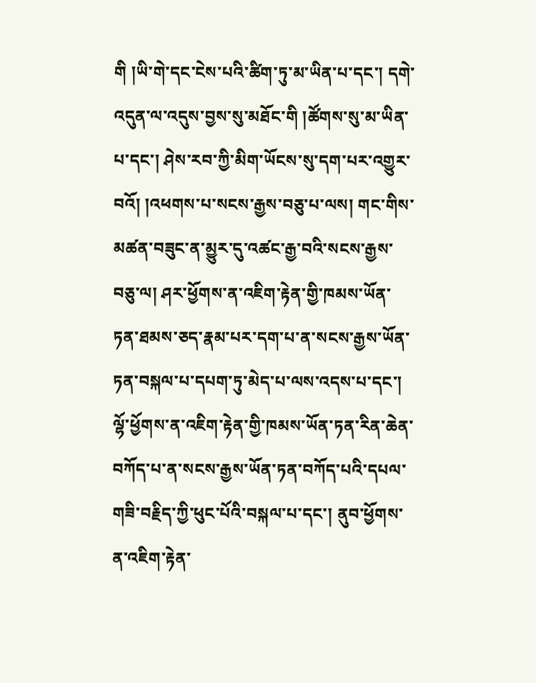གི །ཡི་གེ་དང་ངེས་པའི་ཚིག་ཏུ་མ་ཡིན་པ་དང་། དགེ་འདུན་ལ་འདུས་བྱས་སུ་མཐོང་གི །ཚོགས་སུ་མ་ཡིན་པ་དང་། ཤེས་རབ་ཀྱི་མིག་ཡོངས་སུ་དག་པར་འགྱུར་བའོ། །འཕགས་པ་སངས་རྒྱས་བཅུ་པ་ལས། གང་གིས་མཚན་བཟུང་ན་མྱུར་དུ་འཚང་རྒྱ་བའི་སངས་རྒྱས་བཅུ་ལ། ཤར་ཕྱོགས་ན་འཇིག་རྟེན་གྱི་ཁམས་ཡོན་ཏན་ཐམས་ཅད་རྣམ་པར་དག་པ་ན་སངས་རྒྱས་ཡོན་ཏན་བསྐལ་པ་དཔག་ཏུ་མེད་པ་ལས་འདས་པ་དང་། ལྷོ་ཕྱོགས་ན་འཇིག་རྟེན་གྱི་ཁམས་ཡོན་ཏན་རིན་ཆེན་བཀོད་པ་ན་སངས་རྒྱས་ཡོན་ཏན་བཀོད་པའི་དཔལ་གཟི་བརྗིད་ཀྱི་ཕུང་པོའི་བསྐལ་པ་དང་། ནུབ་ཕྱོགས་ན་འཇིག་རྟེན་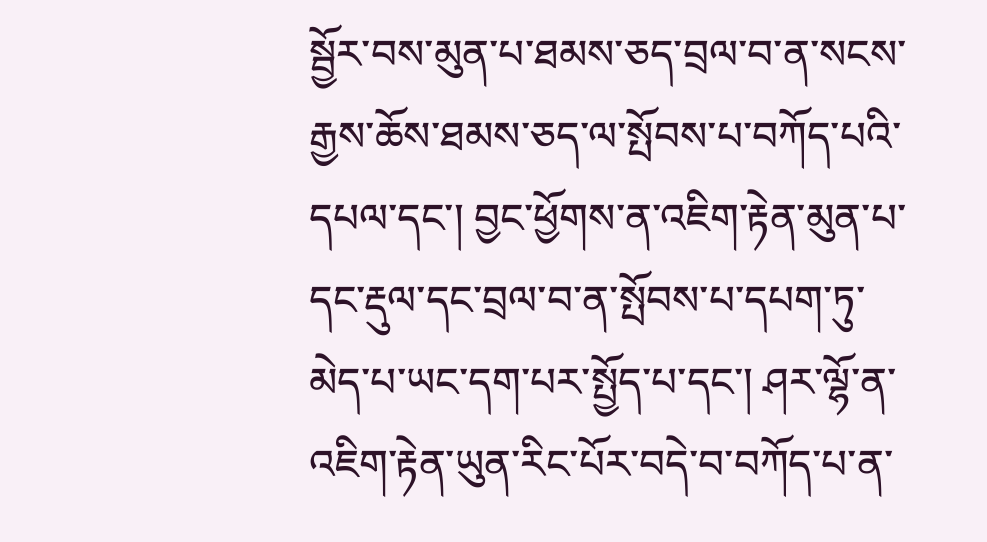སྦྱོར་བས་མུན་པ་ཐམས་ཅད་བྲལ་བ་ན་སངས་རྒྱས་ཆོས་ཐམས་ཅད་ལ་སྤོབས་པ་བཀོད་པའི་དཔལ་དང་། བྱང་ཕྱོགས་ན་འཇིག་རྟེན་མུན་པ་དང་རྡུལ་དང་བྲལ་བ་ན་སྤོབས་པ་དཔག་ཏུ་མེད་པ་ཡང་དག་པར་སྤྱོད་པ་དང་། ཤར་ལྷོ་ན་འཇིག་རྟེན་ཡུན་རིང་པོར་བདེ་བ་བཀོད་པ་ན་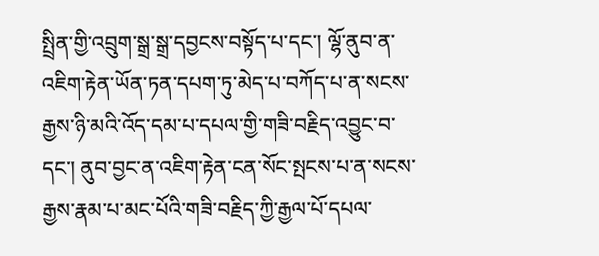སྤྲིན་གྱི་འབྲུག་སྒྲ་སྒྲ་དབྱངས་བསྟོད་པ་དང་། ལྷོ་ནུབ་ན་འཇིག་རྟེན་ཡོན་ཏན་དཔག་ཏུ་མེད་པ་བཀོད་པ་ན་སངས་རྒྱས་ཉི་མའི་འོད་དམ་པ་དཔལ་གྱི་གཟི་བརྗིད་འབྱུང་བ་དང་། ནུབ་བྱང་ན་འཇིག་རྟེན་ངན་སོང་སྤངས་པ་ན་སངས་རྒྱས་རྣམ་པ་མང་པོའི་གཟི་བརྗིད་ཀྱི་རྒྱལ་པོ་དཔལ་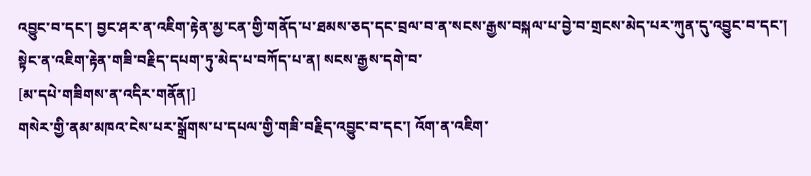འབྱུང་བ་དང་། བྱང་ཤར་ན་འཇིག་རྟེན་མྱ་ངན་གྱི་གནོད་པ་ཐམས་ཅད་དང་བྲལ་བ་ན་སངས་རྒྱས་བསྐལ་པ་བྱེ་བ་གྲངས་མེད་པར་ཀུན་དུ་འབྱུང་བ་དང་། སྟེང་ན་འཇིག་རྟེན་གཟི་བརྗིད་དཔག་ཏུ་མེད་པ་བཀོད་པ་ན། སངས་རྒྱས་དགེ་བ་
[མ་དཔེ་གཟིགས་ན་འདིར་གནོན།]
གསེར་གྱི་ནམ་མཁའ་ངེས་པར་སྒྲོགས་པ་དཔལ་གྱི་གཟི་བརྗིད་འབྱུང་བ་དང་། འོག་ན་འཇིག་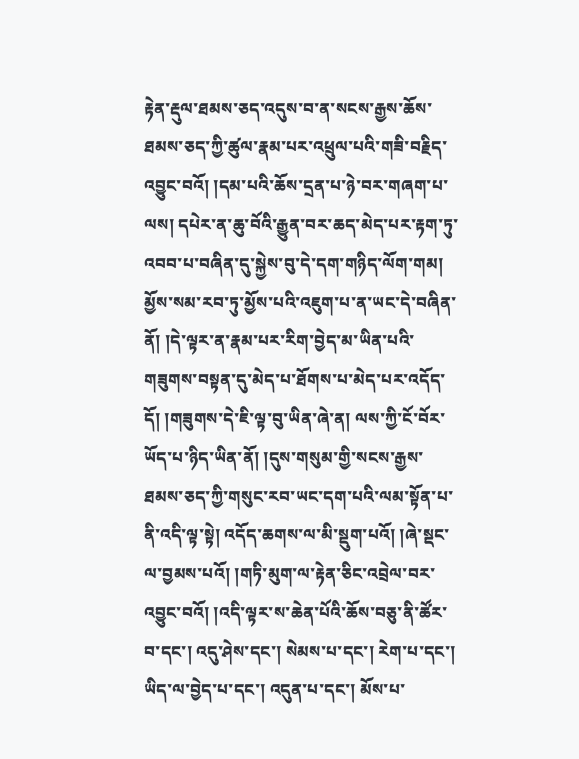རྟེན་རྡུལ་ཐམས་ཅད་འདུས་བ་ན་སངས་རྒྱས་ཆོས་ཐམས་ཅད་ཀྱི་ཚུལ་རྣམ་པར་འཕྲུལ་པའི་གཟི་བརྗིད་འབྱུང་བའོ། །དམ་པའི་ཆོས་དྲན་པ་ཉེ་བར་གཞག་པ་ལས། དཔེར་ན་ཆུ་བོའི་རྒྱུན་བར་ཆད་མེད་པར་རྟག་ཏུ་འབབ་པ་བཞིན་དུ་སྐྱེས་བུ་དེ་དག་གཉིད་ལོག་གམ། མྱོས་སམ་རབ་ཏུ་མྱོས་པའི་འཇུག་པ་ན་ཡང་དེ་བཞིན་ནོ། །དེ་ལྟར་ན་རྣམ་པར་རིག་བྱེད་མ་ཡིན་པའི་གཟུགས་བསྟན་དུ་མེད་པ་ཐོགས་པ་མེད་པར་འདོད་དོ། །གཟུགས་དེ་ཇི་ལྟ་བུ་ཡིན་ཞེ་ན། ལས་ཀྱི་ངོ་བོར་ཡོད་པ་ཉིད་ཡིན་ནོ། །དུས་གསུམ་གྱི་སངས་རྒྱས་ཐམས་ཅད་ཀྱི་གསུང་རབ་ཡང་དག་པའི་ལམ་སྟོན་པ་ནི་འདི་ལྟ་སྟེ། འདོད་ཆགས་ལ་མི་སྡུག་པའོ། །ཞེ་སྡང་ལ་བྱམས་པའོ། །གཏི་མུག་ལ་རྟེན་ཅིང་འབྲེལ་བར་འབྱུང་བའོ། །འདི་ལྟར་ས་ཆེན་པོའི་ཆོས་བཅུ་ནི་ཚོར་བ་དང་། འདུ་ཤེས་དང་། སེམས་པ་དང་། རེག་པ་དང་། ཡིད་ལ་བྱེད་པ་དང་། འདུན་པ་དང་། མོས་པ་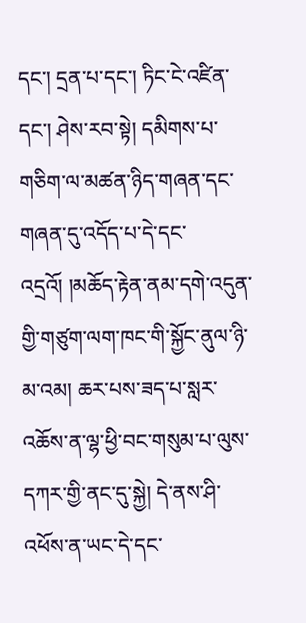དང་། དྲན་པ་དང་། ཏིང་ངེ་འཛིན་དང་། ཤེས་རབ་སྟེ། དམིགས་པ་གཅིག་ལ་མཚན་ཉིད་གཞན་དང་གཞན་དུ་འདོད་པ་དེ་དང་འདྲའོ། །མཆོད་རྟེན་ནམ་དགེ་འདུན་གྱི་གཙུག་ལག་ཁང་གི་སྐྱོང་ནུལ་ཉི་མ་འམ། ཆར་པས་ཟད་པ་སླར་འཆོས་ན་ལྷ་ཕྱི་བང་གསུམ་པ་ལུས་དཀར་གྱི་ནང་དུ་སྐྱེ། དེ་ནས་ཤི་འཕོས་ན་ཡང་དེ་དང་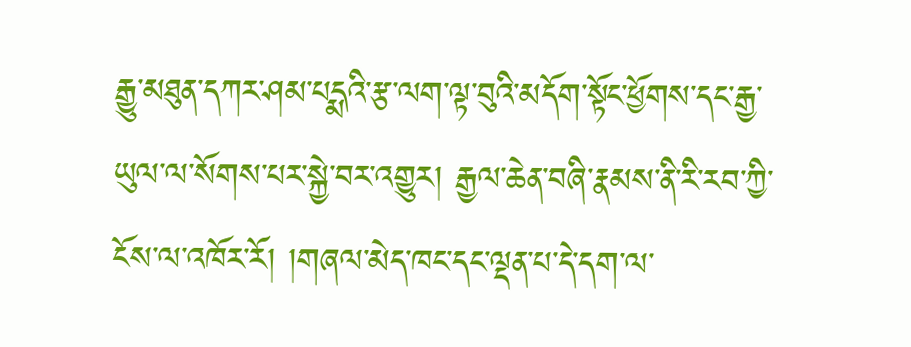རྒྱུ་མཐུན་དཀར་ཤམ་པདྨའི་རྩ་ལག་ལྟ་བུའི་མདོག་སྟོང་ཕྱོགས་དང་རྒྱ་ཡུལ་ལ་སོགས་པར་སྐྱེ་བར་འགྱུར། རྒྱལ་ཆེན་བཞི་རྣམས་ནི་རི་རབ་ཀྱི་ངོས་ལ་འཁོར་རོ། །གཞལ་མེད་ཁང་དང་ལྡན་པ་དེ་དག་ལ་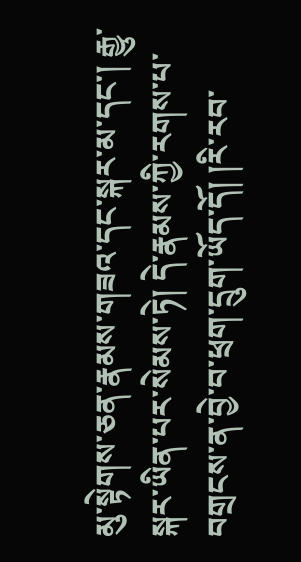མུ་སྟེགས་ཅན་རྣམས་གཟའ་དང་སྐར་མ་དང་། རྒྱུ་སྐར་ཡིན་པར་སེམས་ཏེ། དེ་རྣམས་ཀྱི་རགས་པ་བགྲངས་ན་བྱེ་བ་ཕྲག་དྲུག་ཡོད་དོ། །རི་རབ་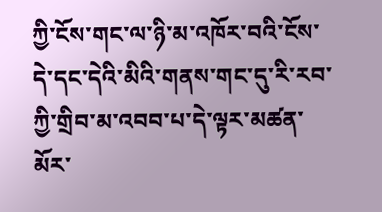ཀྱི་ངོས་གང་ལ་ཉི་མ་འཁོར་བའི་ངོས་དེ་དང་དེའི་མིའི་གནས་གང་དུ་རི་རབ་ཀྱི་གྲིབ་མ་འབབ་པ་དེ་ལྟར་མཚན་མོར་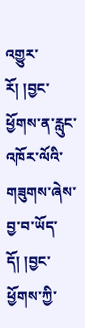འགྱུར་རོ། །བྱང་ཕྱོགས་ན་རླུང་འཁོར་ལོའི་གཟུགས་ཞེས་བྱ་བ་ཡོད་དོ། །བྱང་ཕྱོགས་ཀྱི་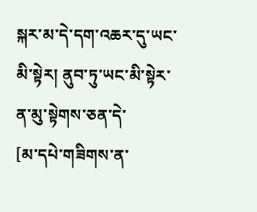སྐར་མ་དེ་དག་འཆར་དུ་ཡང་མི་སྟེར། ནུབ་ཏུ་ཡང་མི་སྟེར་ན་མུ་སྟེགས་ཅན་དེ་
[མ་དཔེ་གཟིགས་ན་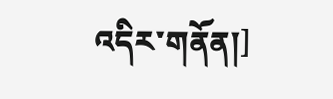འདིར་གནོན།]